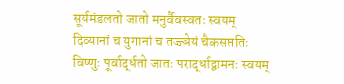सूर्यमंडलतो जातो मनुर्वैवस्वतः स्वयम्
दिव्यानां च युगानां च तज्ज्ञेयं चैकसप्ततिः
विष्णुः पूर्वार्द्धतो जातः परार्द्धाद्वामनः स्वयम्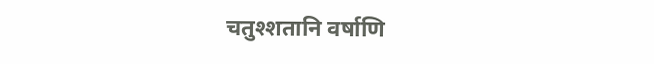चतुश्शतानि वर्षाणि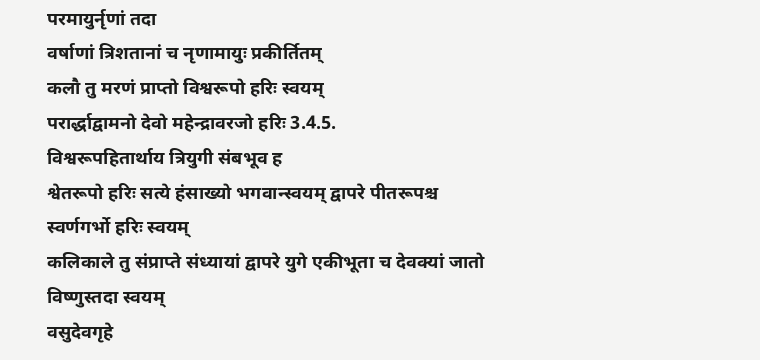परमायुर्नृणां तदा
वर्षाणां त्रिशतानां च नृणामायुः प्रकीर्तितम्
कलौ तु मरणं प्राप्तो विश्वरूपो हरिः स्वयम्
परार्द्धाद्वामनो देवो महेन्द्रावरजो हरिः 3.4.5.
विश्वरूपहितार्थाय त्रियुगी संबभूव ह
श्वेतरूपो हरिः सत्ये हंसाख्यो भगवान्स्वयम् द्वापरे पीतरूपश्च स्वर्णगर्भो हरिः स्वयम्
कलिकाले तु संप्राप्ते संध्यायां द्वापरे युगे एकीभूता च देवक्यां जातो विष्णुस्तदा स्वयम्
वसुदेवगृहे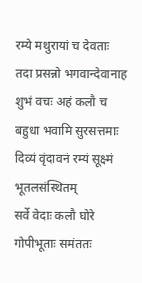रम्ये मथुरायां च देवताः
तदा प्रसन्नो भगवान्देवानाह शुभं वचः अहं कलौ च बहुधा भवामि सुरसत्तमाः
दिव्यं वृंदावनं रम्यं सूक्ष्मं भूतलसंस्थितम्
सर्वे वेदाः कलौ घोरे गोपीभूताः समंततः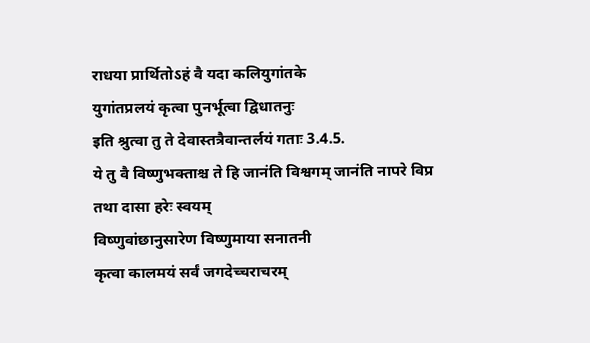राधया प्रार्थितोऽहं वै यदा कलियुगांतके
युगांतप्रलयं कृत्वा पुनर्भूत्वा द्विधातनुः
इति श्रुत्वा तु ते देवास्तत्रैवान्तर्लयं गताः 3.4.5.
ये तु वै विष्णुभक्ताश्च ते हि जानंति विश्वगम् जानंति नापरे विप्र तथा दासा हरेः स्वयम्
विष्णुवांछानुसारेण विष्णुमाया सनातनी
कृत्वा कालमयं सर्वं जगदेच्चराचरम्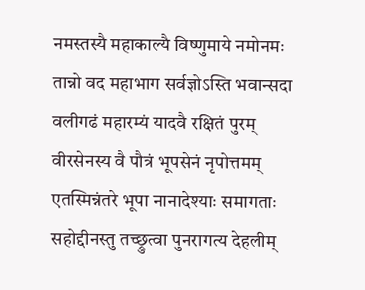नमस्तस्यै महाकाल्यै विष्णुमाये नमोनमः
तान्नो वद महाभाग सर्वज्ञोऽस्ति भवान्सदा
वलीगढं महारम्यं यादवै रक्षितं पुरम्
वीरसेनस्य वै पौत्रं भूपसेनं नृपोत्तमम्
एतस्मिन्नंतरे भूपा नानादेश्याः समागताः
सहोद्दीनस्तु तच्छ्रुत्वा पुनरागत्य देहलीम्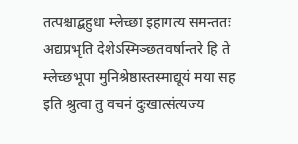तत्पश्चाद्बहुधा म्लेच्छा इहागत्य समन्ततः
अद्यप्रभृति देशेऽस्मिञ्छतवर्षान्तरे हि ते
म्लेच्छभूपा मुनिश्रेष्ठास्तस्माद्यूयं मया सह
इति श्रुत्वा तु वचनं दुःखात्संत्यज्य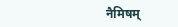नैमिषम्